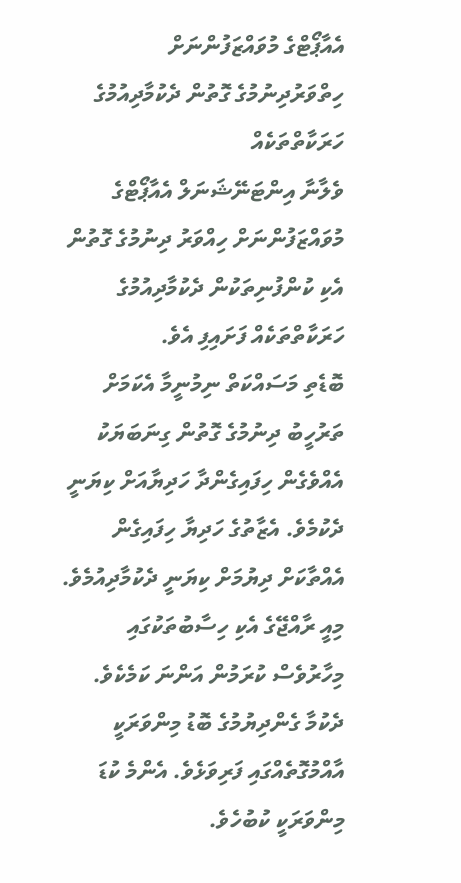އެއާޕޯޓްގެ މުވައްޒަފުންނަށް ހިތްވަރުދިނުމުގެ ގޮތުން ދެކުމާދިއުމުގެ ހަރަކާތްތަކެއް
ވެލާނާ އިންޓަނޭޝަނަލް އެއާޕޯޓްގެ މުވައްޒަފުންނަށް ހިއްވަރު ދިނުމުގެ ގޮތުން އެކި ކުންފުނިތަކުން ދެކުމާދިއުމުގެ ހަރަކާތްތަކެއް ފަށައިފި އެވެ.
ބޮޑެތި މަސައްކަތް ނިމުނީމާ އެކަމަށް ތަރުހީބު ދިނުމުގެ ގޮތުން ގިނަބަޔަކު އެއްވެގެން ހިފައިގެންދާ ހަދިޔާއަށް ކިޔަނީ ދެކުމެވެ. އެޒާތުގެ ހަދިޔާ ހިފައިގެން އެއްތާކަށް ދިޔުމަށް ކިޔަނީ ދެކުމާދިއުމެވެ. މިއީ ރާއްޖޭގެ އެކި ހިސާބުތަކުގައި މިހާރުވެސް ކުރަމުން އަންނަ ކަމެކެވެ. ދެކުމާ ގެންދިޔުމުގެ ބޮޑު މިންވަރަކީ އާއްމުގޮތެއްގައި ފަރިވަޅެވެ. އެންމެ ކުޑަ މިންވަރަކީ ކުބުހެވެ.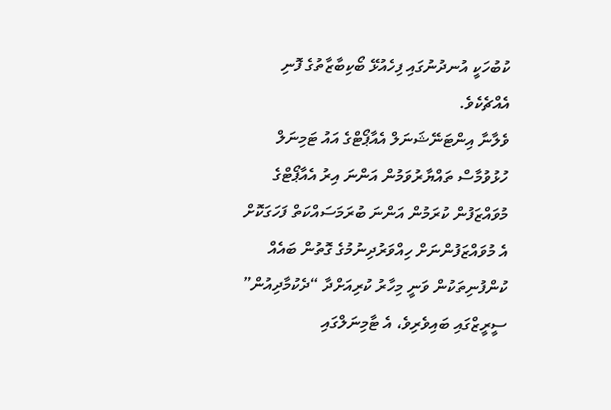ކުބުހަކީ އުނދުނުގައި ފިހެއުޅޭ ބޯކިބާޒާތުގެ ފޮނި އެއްޗެކެވެ.
ވެލާނާ އިންޓަނޭޝަނަލް އެއާޕޯޓްގެ އައު ޓަމިނަލް ހުޅުވުމާސް ތައްޔާރުވަމުން އަންނަ އިރު އެއާޕޯޓްގެ މުވައްޒަފުން ކުރަމުން އަންނަ ބުރަމަސައްކަތް ފަހަގަކޮށް އެ މުވައްޒަފުންނަށް ހިއްވަރުދިނުމުގެ ގޮތުން ބައެއް ކުންފުނިތަކުން ވަނީ މިހާރު ކުރިއަށްދާ “ދެކުމާދިއުން” ސީރީޒްގައި ބައިވެރިވެ، އެ ޓާމިނަލްގައި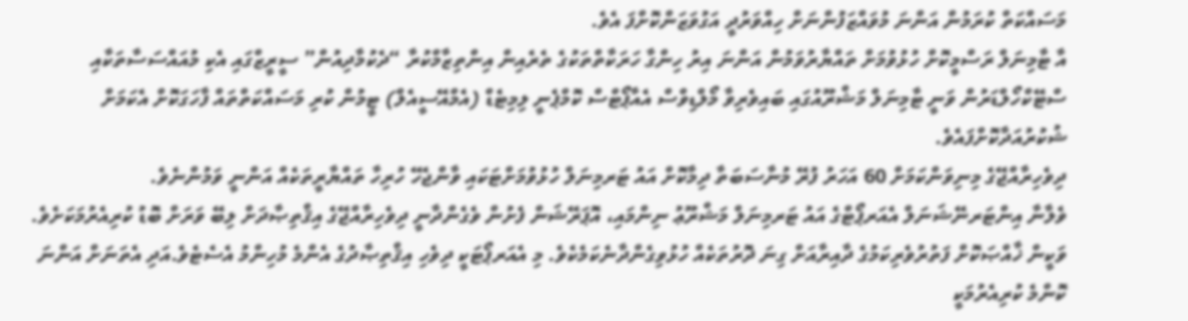މަސައްކަތް ކުރަމުން އަންނަ މުވައްޒަފުންނަށް ހިއްވަރުދީ އަގުވަޒަންކޮށްފަ އެވެ.
އާ ޓާމިނަލް ރަސްމީކޮށް ހުޅުވުމަށް ތައްޔާރުވަމުން އަންނަ އިރު ހިންގާ ހަރަކާތްތަކުގެ ތެރެއިން އިންތިޒާމްކުރާ “ދެކުމާދިއުން” ސީރީޒްގައި އެކި މުއައްސަސާތަކާއި ސްޓޭކްހޯލްޑަރުން ވަނީ ޓާމިނަލް މަޝްރޫއުގައި ބައިވެރިވާ މޯލްޑިވްސް އެއާޕޯޓްސް ކޮމްޕެނީ ލިމިޓެޑް (އެމްއޭސީއެލް) ޓީމުން ކުރި މަސައްކަތްތައް ފާހަގަކޮށް އެކަމަށް ޝުކުރުއަދާކޮށްފައެވެ.
ދިވެހިރާއްޖޭގެ މިނިވަންކަމަށް 60 އަހަރު ފުރޭ މުނާސަބަތާ ދިމާކޮށް އައު ޓަރމިނަލް ހުޅުވުމަށްޓަކައި ވާންޖެހޭ ހުރިހާ ތައްޔާރީތަކެއް އަންނީ ވަމުންނެވެ.
ވެލާނާ އިންޓަރނޭޝަނަލް އެއަރޕޯޓްގެ އައު ޓަރމިނަލް މަޝްރޫޢު ނިންމައި، އޮޕަރޭޝަން ފެށުން ވެގެންދާނީ ދިވެހިރާއްޖޭގެ އިޤްތިޞާދަށް ލިބޭ ވަރަށް ބޮޑު ކުރިއެރުމަކަށެވެ. ވަކީން ޚާއްޞަކޮށް ފަތުރުވެރިކަމުގެ ދާއިރާއަށް ގިނަ ދޮރުތަކެއް ހުޅުވިގެންދާނެކަމެކެވެ. މި އެއަރޕޯޓަކީ ދިވެހި އިޤްތިޞާދުގެ އެންމެ މުހިންމު އެސެޓެވެ.އަދި އެތަނަށް އަންނަ ކޮންމެ ކުރިއެރުމަކީ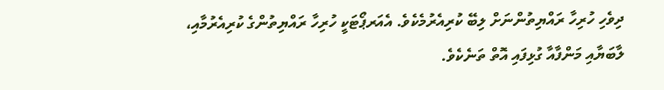ދިވެހި ހުރިހާ ރައްޔިތުންނަށް ލިބޭ ކުރިއެރުމެކެވެ. އެއަރޕޯޓަކީ ހުރިހާ ރައްޔިތުންގެ ކުރިއެރުމާއި، ލާބަޔާއި މަންފާއާ ގުޅިފައި އޮތް ތަނެކެވެ.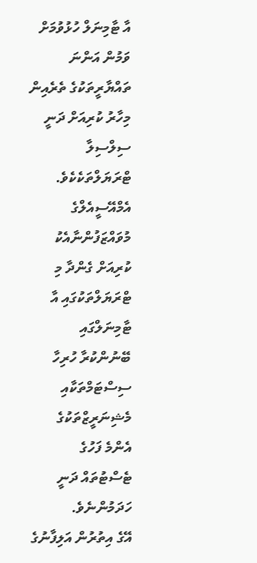އާ ޓާމިނަލް ހުޅުވުމަށް ވަމުން އަންނަ ތައްޔާރީތަކުގެ ތެރެއިން މިހާރު ކުރިއަށް ދަނީ ސިލްސިލާ ޓްރަޔަލްތަކެކެވެ. އެމްއޭސީއެލްގެ މުވައްޒަފުންނާއެކު ކުރިއަށް ގެންދާ މި ޓްރަޔަލްތަކުގައި އާ ޓާމިނަލްގައި ބޭނުންކުރާ ހުރިހާ ސިސްޓަމްތަކާއި މެޝިނަރީޒްތަކުގެ އެންމެ ފަހުގެ ޓެސްޓުތައް ދަނީ ހަދަމުންނެވެ.
އޭގެ އިތުރުން އަލިފާނުގެ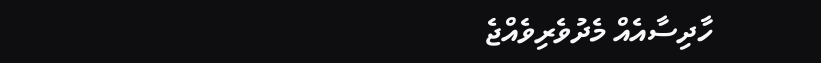ހާދިސާއެއް މެދުވެރިވެއްޖެ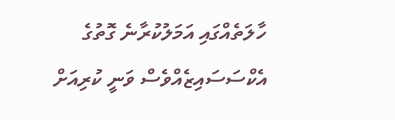ހާލަތެއްގައި އަމަލުކުރާނެ ގޮތުގެ އެކްސަސައިޒެއްވެސް ވަނީ ކުރިއަށް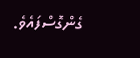ގެންގޮސްފައެވެ.